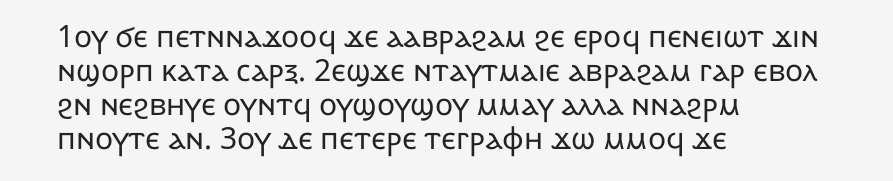1ⲟⲩ ϭⲉ ⲡⲉⲧⲛⲛⲁϫⲟⲟϥ ϫⲉ ⲁⲁⲃⲣⲁϩⲁⲙ ϩⲉ ⲉⲣⲟϥ ⲡⲉⲛⲉⲓⲱⲧ ϫⲓⲛ ⲛϣⲟⲣⲡ ⲕⲁⲧⲁ ⲥⲁⲣⲝ. 2ⲉϣϫⲉ ⲛⲧⲁⲩⲧⲙⲁⲓⲉ ⲁⲃⲣⲁϩⲁⲙ ⲅⲁⲣ ⲉⲃⲟⲗ ϩⲛ ⲛⲉϩⲃⲏⲩⲉ ⲟⲩⲛⲧϥ ⲟⲩϣⲟⲩϣⲟⲩ ⲙⲙⲁⲩ ⲁⲗⲗⲁ ⲛⲛⲁϩⲣⲙ ⲡⲛⲟⲩⲧⲉ ⲁⲛ. 3ⲟⲩ ⲇⲉ ⲡⲉⲧⲉⲣⲉ ⲧⲉⲅⲣⲁⲫⲏ ϫⲱ ⲙⲙⲟϥ ϫⲉ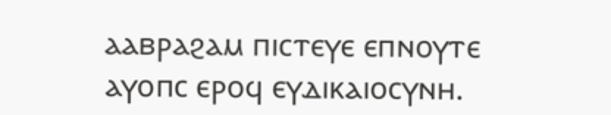ⲁⲁⲃⲣⲁϩⲁⲙ ⲡⲓⲥⲧⲉⲩⲉ ⲉⲡⲛⲟⲩⲧⲉ ⲁⲩⲟⲡⲥ ⲉⲣⲟϥ ⲉⲩⲇⲓⲕⲁⲓⲟⲥⲩⲛⲏ.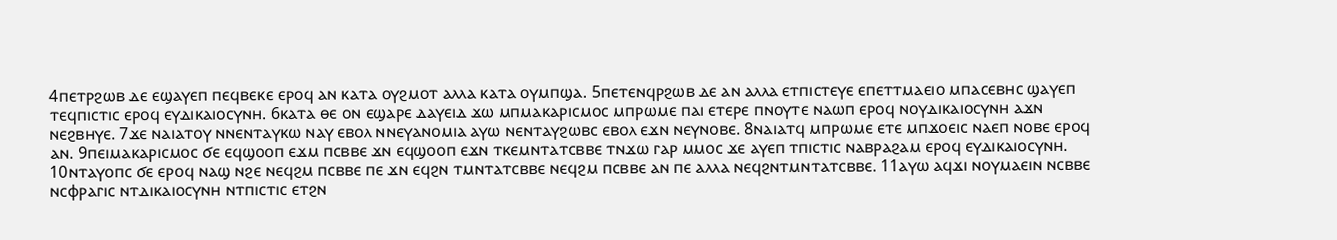4ⲡⲉⲧⲣϩⲱⲃ ⲇⲉ ⲉϣⲁⲩⲉⲡ ⲡⲉϥⲃⲉⲕⲉ ⲉⲣⲟϥ ⲁⲛ ⲕⲁⲧⲁ ⲟⲩϩⲙⲟⲧ ⲁⲗⲗⲁ ⲕⲁⲧⲁ ⲟⲩⲙⲡϣⲁ. 5ⲡⲉⲧⲉⲛϥⲣϩⲱⲃ ⲇⲉ ⲁⲛ ⲁⲗⲗⲁ ⲉⲧⲡⲓⲥⲧⲉⲩⲉ ⲉⲡⲉⲧⲧⲙⲁⲉⲓⲟ ⲙⲡⲁⲥⲉⲃⲏⲥ ϣⲁⲩⲉⲡ ⲧⲉϥⲡⲓⲥⲧⲓⲥ ⲉⲣⲟϥ ⲉⲩⲇⲓⲕⲁⲓⲟⲥⲩⲛⲏ. 6ⲕⲁⲧⲁ ⲑⲉ ⲟⲛ ⲉϣⲁⲣⲉ ⲇⲁⲩⲉⲓⲇ ϫⲱ ⲙⲡⲙⲁⲕⲁⲣⲓⲥⲙⲟⲥ ⲙⲡⲣⲱⲙⲉ ⲡⲁⲓ ⲉⲧⲉⲣⲉ ⲡⲛⲟⲩⲧⲉ ⲛⲁⲱⲡ ⲉⲣⲟϥ ⲛⲟⲩⲇⲓⲕⲁⲓⲟⲥⲩⲛⲏ ⲁϫⲛ ⲛⲉϩⲃⲏⲩⲉ. 7ϫⲉ ⲛⲁⲓⲁⲧⲟⲩ ⲛⲛⲉⲛⲧⲁⲩⲕⲱ ⲛⲁⲩ ⲉⲃⲟⲗ ⲛⲛⲉⲩⲁⲛⲟⲙⲓⲁ ⲁⲩⲱ ⲛⲉⲛⲧⲁⲩϩⲱⲃⲥ ⲉⲃⲟⲗ ⲉϫⲛ ⲛⲉⲩⲛⲟⲃⲉ. 8ⲛⲁⲓⲁⲧϥ ⲙⲡⲣⲱⲙⲉ ⲉⲧⲉ ⲙⲡϫⲟⲉⲓⲥ ⲛⲁⲉⲡ ⲛⲟⲃⲉ ⲉⲣⲟϥ ⲁⲛ. 9ⲡⲉⲓⲙⲁⲕⲁⲣⲓⲥⲙⲟⲥ ϭⲉ ⲉϥϣⲟⲟⲡ ⲉϫⲙ ⲡⲥⲃⲃⲉ ϫⲛ ⲉϥϣⲟⲟⲡ ⲉϫⲛ ⲧⲕⲉⲙⲛⲧⲁⲧⲥⲃⲃⲉ ⲧⲛϫⲱ ⲅⲁⲣ ⲙⲙⲟⲥ ϫⲉ ⲁⲩⲉⲡ ⲧⲡⲓⲥⲧⲓⲥ ⲛⲁⲃⲣⲁϩⲁⲙ ⲉⲣⲟϥ ⲉⲩⲇⲓⲕⲁⲓⲟⲥⲩⲛⲏ. 10ⲛⲧⲁⲩⲟⲡⲥ ϭⲉ ⲉⲣⲟϥ ⲛⲁϣ ⲛϩⲉ ⲛⲉϥϩⲙ ⲡⲥⲃⲃⲉ ⲡⲉ ϫⲛ ⲉϥϩⲛ ⲧⲙⲛⲧⲁⲧⲥⲃⲃⲉ ⲛⲉϥϩⲙ ⲡⲥⲃⲃⲉ ⲁⲛ ⲡⲉ ⲁⲗⲗⲁ ⲛⲉϥϩⲛⲧⲙⲛⲧⲁⲧⲥⲃⲃⲉ. 11ⲁⲩⲱ ⲁϥϫⲓ ⲛⲟⲩⲙⲁⲉⲓⲛ ⲛⲥⲃⲃⲉ ⲛⲥⲫⲣⲁⲅⲓⲥ ⲛⲧⲇⲓⲕⲁⲓⲟⲥⲩⲛⲏ ⲛⲧⲡⲓⲥⲧⲓⲥ ⲉⲧϩⲛ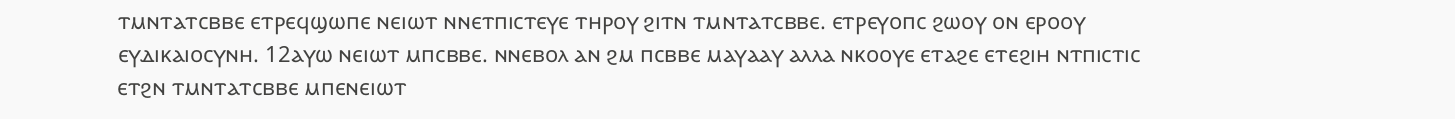ⲧⲙⲛⲧⲁⲧⲥⲃⲃⲉ ⲉⲧⲣⲉϥϣⲱⲡⲉ ⲛⲉⲓⲱⲧ ⲛⲛⲉⲧⲡⲓⲥⲧⲉⲩⲉ ⲧⲏⲣⲟⲩ ϩⲓⲧⲛ ⲧⲙⲛⲧⲁⲧⲥⲃⲃⲉ. ⲉⲧⲣⲉⲩⲟⲡⲥ ϩⲱⲟⲩ ⲟⲛ ⲉⲣⲟⲟⲩ ⲉⲩⲇⲓⲕⲁⲓⲟⲥⲩⲛⲏ. 12ⲁⲩⲱ ⲛⲉⲓⲱⲧ ⲙⲡⲥⲃⲃⲉ. ⲛⲛⲉⲃⲟⲗ ⲁⲛ ϩⲙ ⲡⲥⲃⲃⲉ ⲙⲁⲩⲁⲁⲩ ⲁⲗⲗⲁ ⲛⲕⲟⲟⲩⲉ ⲉⲧⲁϩⲉ ⲉⲧⲉϩⲓⲏ ⲛⲧⲡⲓⲥⲧⲓⲥ ⲉⲧϩⲛ ⲧⲙⲛⲧⲁⲧⲥⲃⲃⲉ ⲙⲡⲉⲛⲉⲓⲱⲧ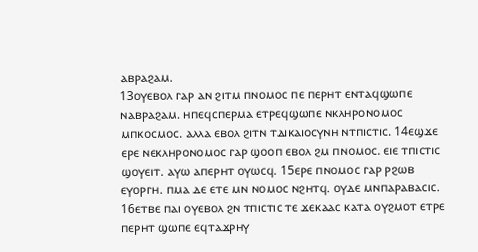ⲁⲃⲣⲁϩⲁⲙ.
13ⲟⲩⲉⲃⲟⲗ ⲅⲁⲣ ⲁⲛ ϩⲓⲧⲙ ⲡⲛⲟⲙⲟⲥ ⲡⲉ ⲡⲉⲣⲏⲧ ⲉⲛⲧⲁϥϣⲱⲡⲉ ⲛⲁⲃⲣⲁϩⲁⲙ. ⲏⲡⲉϥⲥⲡⲉⲣⲙⲁ ⲉⲧⲣⲉϥϣⲱⲡⲉ ⲛⲕⲗⲏⲣⲟⲛⲟⲙⲟⲥ ⲙⲡⲕⲟⲥⲙⲟⲥ. ⲁⲗⲗⲁ ⲉⲃⲟⲗ ϩⲓⲧⲛ ⲧⲇⲓⲕⲁⲓⲟⲥⲩⲛⲏ ⲛⲧⲡⲓⲥⲧⲓⲥ. 14ⲉϣϫⲉ ⲉⲣⲉ ⲛⲉⲕⲗⲏⲣⲟⲛⲟⲙⲟⲥ ⲅⲁⲣ ϣⲟⲟⲡ ⲉⲃⲟⲗ ϩⲙ ⲡⲛⲟⲙⲟⲥ. ⲉⲓⲉ ⲧⲡⲓⲥⲧⲓⲥ ϣⲟⲩⲉⲓⲧ. ⲁⲩⲱ ⲁⲡⲉⲣⲏⲧ ⲟⲩⲱⲥϥ. 15ⲉⲣⲉ ⲡⲛⲟⲙⲟⲥ ⲅⲁⲣ ⲣϩⲱⲃ ⲉⲩⲟⲣⲅⲏ. ⲡⲙⲁ ⲇⲉ ⲉⲧⲉ ⲙⲛ ⲛⲟⲙⲟⲥ ⲛϩⲏⲧϥ. ⲟⲩⲇⲉ ⲙⲛⲡⲁⲣⲁⲃⲁⲥⲓⲥ. 16ⲉⲧⲃⲉ ⲡⲁⲓ ⲟⲩⲉⲃⲟⲗ ϩⲛ ⲧⲡⲓⲥⲧⲓⲥ ⲧⲉ ϫⲉⲕⲁⲁⲥ ⲕⲁⲧⲁ ⲟⲩϩⲙⲟⲧ ⲉⲧⲣⲉ ⲡⲉⲣⲏⲧ ϣⲱⲡⲉ ⲉϥⲧⲁϫⲣⲏⲩ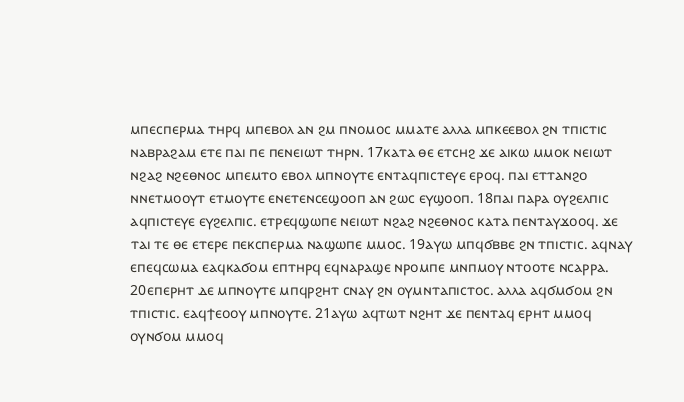ⲙⲡⲉⲥⲡⲉⲣⲙⲁ ⲧⲏⲣϥ ⲙⲡⲉⲃⲟⲗ ⲁⲛ ϩⲙ ⲡⲛⲟⲙⲟⲥ ⲙⲙⲁⲧⲉ ⲁⲗⲗⲁ ⲙⲡⲕⲉⲉⲃⲟⲗ ϩⲛ ⲧⲡⲓⲥⲧⲓⲥ ⲛⲁⲃⲣⲁϩⲁⲙ ⲉⲧⲉ ⲡⲁⲓ ⲡⲉ ⲡⲉⲛⲉⲓⲱⲧ ⲧⲏⲣⲛ. 17ⲕⲁⲧⲁ ⲑⲉ ⲉⲧⲥⲏϩ ϫⲉ ⲁⲓⲕⲱ ⲙⲙⲟⲕ ⲛⲉⲓⲱⲧ ⲛϩⲁϩ ⲛϩⲉⲑⲛⲟⲥ ⲙⲡⲉⲙⲧⲟ ⲉⲃⲟⲗ ⲙⲡⲛⲟⲩⲧⲉ ⲉⲛⲧⲁϥⲡⲓⲥⲧⲉⲩⲉ ⲉⲣⲟϥ. ⲡⲁⲓ ⲉⲧⲧⲁⲛϩⲟ ⲛⲛⲉⲧⲙⲟⲟⲩⲧ ⲉⲧⲙⲟⲩⲧⲉ ⲉⲛⲉⲧⲉⲛⲥⲉϣⲟⲟⲡ ⲁⲛ ϩⲱⲥ ⲉⲩϣⲟⲟⲡ. 18ⲡⲁⲓ ⲡⲁⲣⲁ ⲟⲩϩⲉⲗⲡⲓⲥ ⲁϥⲡⲓⲥⲧⲉⲩⲉ ⲉⲩϩⲉⲗⲡⲓⲥ. ⲉⲧⲣⲉϥϣⲱⲡⲉ ⲛⲉⲓⲱⲧ ⲛϩⲁϩ ⲛϩⲉⲑⲛⲟⲥ ⲕⲁⲧⲁ ⲡⲉⲛⲧⲁⲩϫⲟⲟϥ. ϫⲉ ⲧⲁⲓ ⲧⲉ ⲑⲉ ⲉⲧⲉⲣⲉ ⲡⲉⲕⲥⲡⲉⲣⲙⲁ ⲛⲁϣⲱⲡⲉ ⲙⲙⲟⲥ. 19ⲁⲩⲱ ⲙⲡϥϭⲃⲃⲉ ϩⲛ ⲧⲡⲓⲥⲧⲓⲥ. ⲁϥⲛⲁⲩ ⲉⲡⲉϥⲥⲱⲙⲁ ⲉⲁϥⲕⲁϭⲟⲙ ⲉⲡⲧⲏⲣϥ ⲉϥⲛⲁⲣⲁϣⲉ ⲛⲣⲟⲙⲡⲉ ⲙⲛⲡⲙⲟⲩ ⲛⲧⲟⲟⲧⲉ ⲛⲥⲁⲣⲣⲁ. 20ⲉⲡⲉⲣⲏⲧ ⲇⲉ ⲙⲡⲛⲟⲩⲧⲉ ⲙⲡϥⲣϩⲏⲧ ⲥⲛⲁⲩ ϩⲛ ⲟⲩⲙⲛⲧⲁⲡⲓⲥⲧⲟⲥ. ⲁⲗⲗⲁ ⲁϥϭⲙϭⲟⲙ ϩⲛ ⲧⲡⲓⲥⲧⲓⲥ. ⲉⲁϥϯⲉⲟⲟⲩ ⲙⲡⲛⲟⲩⲧⲉ. 21ⲁⲩⲱ ⲁϥⲧⲱⲧ ⲛϩⲏⲧ ϫⲉ ⲡⲉⲛⲧⲁϥ ⲉⲣⲏⲧ ⲙⲙⲟϥ ⲟⲩⲛϭⲟⲙ ⲙⲙⲟϥ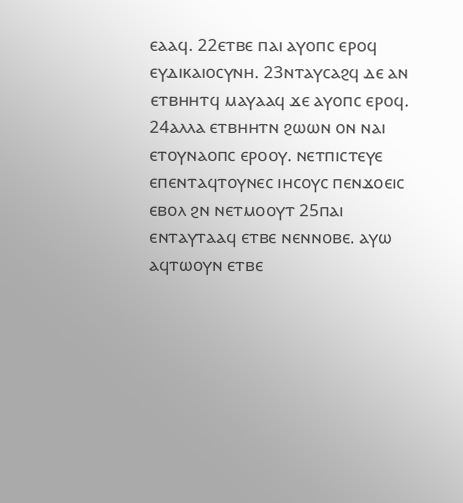ⲉⲁⲁϥ. 22ⲉⲧⲃⲉ ⲡⲁⲓ ⲁⲩⲟⲡⲥ ⲉⲣⲟϥ ⲉⲩⲇⲓⲕⲁⲓⲟⲥⲩⲛⲏ. 23ⲛⲧⲁⲩⲥⲁϩϥ ⲇⲉ ⲁⲛ ⲉⲧⲃⲏⲏⲧϥ ⲙⲁⲩⲁⲁϥ ϫⲉ ⲁⲩⲟⲡⲥ ⲉⲣⲟϥ. 24ⲁⲗⲗⲁ ⲉⲧⲃⲏⲏⲧⲛ ϩⲱⲱⲛ ⲟⲛ ⲛⲁⲓ ⲉⲧⲟⲩⲛⲁⲟⲡⲥ ⲉⲣⲟⲟⲩ. ⲛⲉⲧⲡⲓⲥⲧⲉⲩⲉ ⲉⲡⲉⲛⲧⲁϥⲧⲟⲩⲛⲉⲥ ⲓⲏⲥⲟⲩⲥ ⲡⲉⲛϫⲟⲉⲓⲥ ⲉⲃⲟⲗ ϩⲛ ⲛⲉⲧⲙⲟⲟⲩⲧ 25ⲡⲁⲓ ⲉⲛⲧⲁⲩⲧⲁⲁϥ ⲉⲧⲃⲉ ⲛⲉⲛⲛⲟⲃⲉ. ⲁⲩⲱ ⲁϥⲧⲱⲟⲩⲛ ⲉⲧⲃⲉ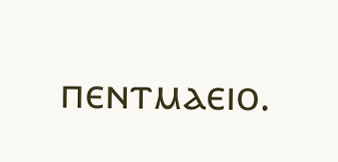ⲡⲉⲛⲧⲙⲁⲉⲓⲟ.